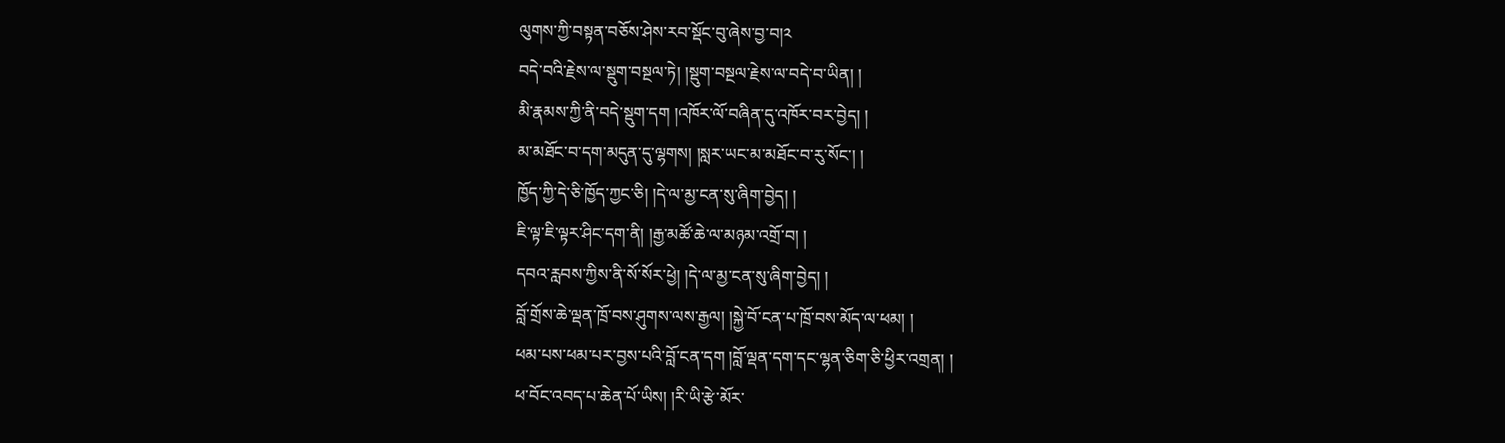ལུགས་ཀྱི་བསྟན་བཅོས་ཤེས་རབ་སྡོང་བུ་ཞེས་བྱ་བ།༢
བདེ་བའི་རྗེས་ལ་སྡུག་བསྔལ་ཏེ། །སྡུག་བསྔལ་རྗེས་ལ་བདེ་བ་ཡིན། །
མི་རྣམས་ཀྱི་ནི་བདེ་སྡུག་དག །འཁོར་ལོ་བཞིན་དུ་འཁོར་བར་བྱེད། །
མ་མཐོང་བ་དག་མདུན་དུ་ལྷགས། །སླར་ཡང་མ་མཐོང་བ་རུ་སོང་། །
ཁྱོད་ཀྱི་དེ་ཅི་ཁྱོད་ཀྱང་ཅི། །དེ་ལ་མྱ་ངན་སུ་ཞིག་བྱེད། །
ཇི་ལྟ་ཇི་ལྟར་ཤིང་དག་ནི། །རྒྱ་མཚོ་ཆེ་ལ་མཉམ་འགྲོ་བ། །
དབའ་རླབས་ཀྱིས་ནི་སོ་སོར་ཕྱེ། །དེ་ལ་མྱ་ངན་སུ་ཞིག་བྱེད། །
བློ་གྲོས་ཆེ་ལྡན་ཁྲོ་བས་ཤུགས་ལས་རྒྱལ། །སྐྱེ་བོ་ངན་པ་ཁྲོ་བས་མོད་ལ་ཕམ། །
ཕམ་པས་ཕམ་པར་བྱས་པའི་བློ་ངན་དག །བློ་ལྡན་དག་དང་ལྷན་ཅིག་ཅི་ཕྱིར་འགྲན། །
ཕ་བོང་འབད་པ་ཆེན་པོ་ཡིས། །རི་ཡི་རྩེ་མོར་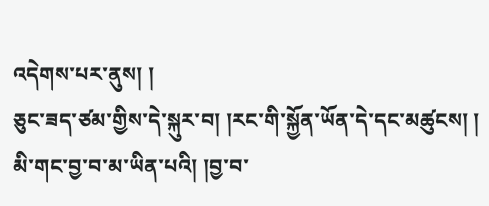འདེགས་པར་ནུས། །
ཅུང་ཟད་ཙམ་གྱིས་དེ་སྐུར་བ། །རང་གི་སྐྱོན་ཡོན་དེ་དང་མཚུངས། །
མི་གང་བྱ་བ་མ་ཡིན་པའི། །བྱ་བ་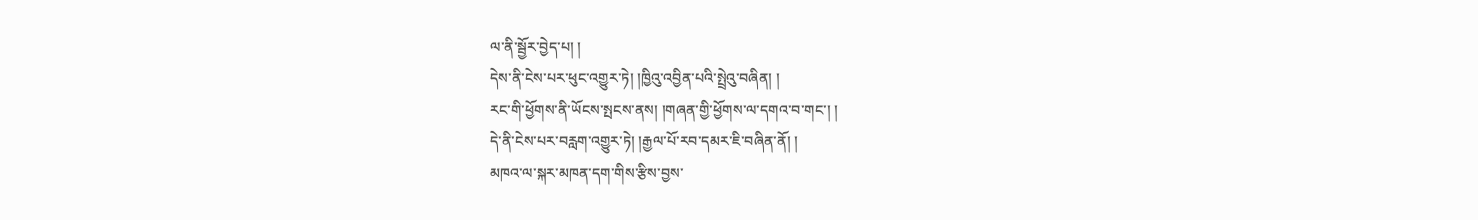ལ་ནི་སྦྱོར་བྱེད་པ། །
དེས་ནི་ངེས་པར་ཕུང་འགྱུར་ཏེ། །ཁྱིའུ་འབྱིན་པའི་སྤྲེའུ་བཞིན། །
རང་གི་ཕྱོགས་ནི་ཡོངས་སྤངས་ནས། །གཞན་གྱི་ཕྱོགས་ལ་དགའ་བ་གང་། །
དེ་ནི་ངེས་པར་བརླག་འགྱུར་ཏེ། །རྒྱལ་པོ་རབ་དམར་ཇི་བཞིན་ནོ། །
མཁའ་ལ་སྐར་མཁན་དག་གིས་རྩིས་བྱས་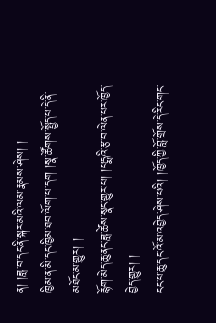ན། །ཟླ་བ་དང་ནི་སྐར་མའི་ལམ་རྣམས་ཤེས། །
ཁྱིམ་ན་མི་དང་ཁྱིམ་ཐབ་ལོག་པ་དག །སྣ་ཚོགས་སྤྱོད་པ་དེ་ནི་མཐོང་མ་གྱུར། །
རྙོག་མེད་ཆུ་ནང་ཟླ་ཚེས་སྣང་གྱུར་པ། །པདྨའི་རྩ་བ་ལེན་པར་ཁྱོད་བྱེད་གྱུར། །
ངང་པ་ཆུ་དང་འོ་མ་འབྱེད་ཤེས་པའི། །ཁྱོད་ཀྱི་བློ་གྲོས་དེ་རིང་གང་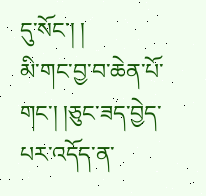དུ་སོང་། །
མི་གང་བྱ་བ་ཆེན་པོ་གང་། །ཅུང་ཟད་བྱེད་པར་འདོད་ན་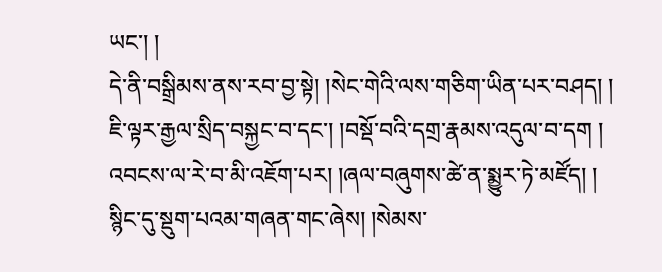ཡང་། །
དེ་ནི་བསྒྲིམས་ནས་རབ་བྱ་སྟེ། །སེང་གེའི་ལས་གཅིག་ཡིན་པར་བཤད། །
ཇི་ལྟར་རྒྱལ་སྲིད་བསྐྱང་བ་དང་། །བསྡོ་བའི་དགྲ་རྣམས་འདུལ་བ་དག །
འབངས་ལ་རེ་བ་མི་འཇོག་པར། །ཞལ་བཞུགས་ཚེ་ན་སྨྱུར་ཏེ་མཛོད། །
སྙིང་དུ་སྡུག་པའམ་གཞན་གང་ཞེས། །སེམས་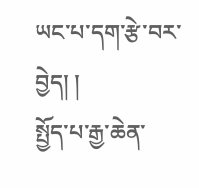ཡང་པ་དག་རྩེ་བར་བྱེད། །
སྤྱོད་པ་རྒྱ་ཆེན་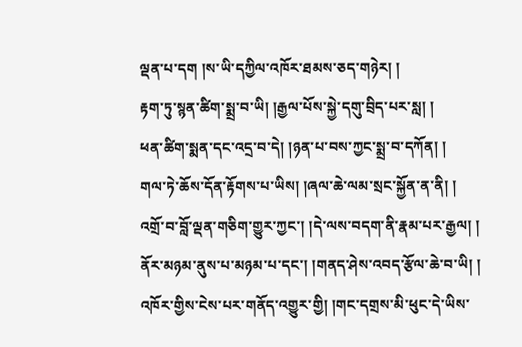ལྡན་པ་དག །ས་ཡི་དཀྱིལ་འཁོར་ཐམས་ཅད་གཉེར། །
རྟག་ཏུ་སྙན་ཚིག་སྨྲ་བ་ཡི། །རྒྱལ་པོས་སྐྱེ་དགུ་བྲིད་པར་སླ། །
ཕན་ཚིག་སྨན་དང་འདྲ་བ་དེ། །ཉན་པ་བས་ཀྱང་སྨྲ་བ་དཀོན། །
གལ་ཏེ་ཆོས་དོན་རྟོགས་པ་ཡིས། །ཞལ་ཆེ་ལམ་སྲང་སྐྱོན་ན་ནི། །
འགྲོ་བ་བློ་ལྡན་གཅིག་གྱུར་ཀྱང་། །དེ་ལས་བདག་ནི་རྣམ་པར་རྒྱལ། །
ནོར་མཉམ་ནུས་པ་མཉམ་པ་དང་། །གནད་ཤེས་འབད་རྩོལ་ཆེ་བ་ཡི། །
འཁོར་གྱིས་ངེས་པར་གནོད་འགྱུར་གྱི། །གང་དགྲས་མི་ཕུང་དེ་ཡིས་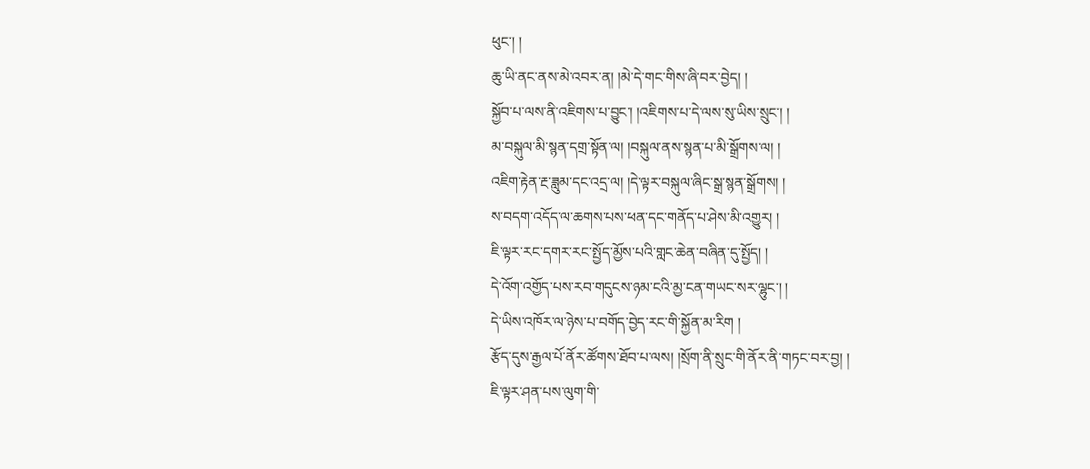ཕུང་། །
ཆུ་ཡི་ནང་ནས་མེ་འབར་ན། །མེ་དེ་གང་གིས་ཞི་བར་བྱེད། །
སྐྱོབ་པ་ལས་ནི་འཇིགས་པ་བྱུང་། །འཇིགས་པ་དེ་ལས་སུ་ཡིས་སྲུང་། །
མ་བསྐུལ་མི་སྙན་དགྲ་སྟོན་ལ། །བསྐུལ་ནས་སྙན་པ་མི་སྒྲོགས་ལ། །
འཇིག་རྟེན་རྔ་ཟླུམ་དང་འདྲ་ལ། །དེ་ལྟར་བསྐུལ་ཞིང་སྒྲ་སྙན་སྒྲོགས། །
ས་བདག་འདོད་ལ་ཆགས་པས་ཕན་དང་གནོད་པ་ཤེས་མི་འགྱུར། །
ཇི་ལྟར་རང་དགར་རང་སྤྱོད་མྱོས་པའི་གླང་ཆེན་བཞིན་དུ་སྤྱོད། །
དེ་འོག་འགྱོད་པས་རབ་གདུངས་ཉམ་ངའི་མྱ་ངན་གཡང་སར་ལྷུང་། །
དེ་ཡིས་འཁོར་ལ་ཉེས་པ་བགོད་བྱེད་རང་གི་སྐྱོན་མ་རིག །
རྩོད་དུས་རྒྱལ་པོ་ནོར་ཚོགས་ཐོབ་པ་ལས། །སྲོག་ནི་སྲུང་གི་ནོར་ནི་གཏང་བར་བྱ། །
ཇི་ལྟར་ཤན་པས་ལུག་གི་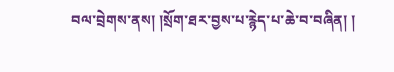བལ་བྲེགས་ནས། །སྲོག་ཐར་བྱས་པ་རྙེད་པ་ཆེ་བ་བཞིན། །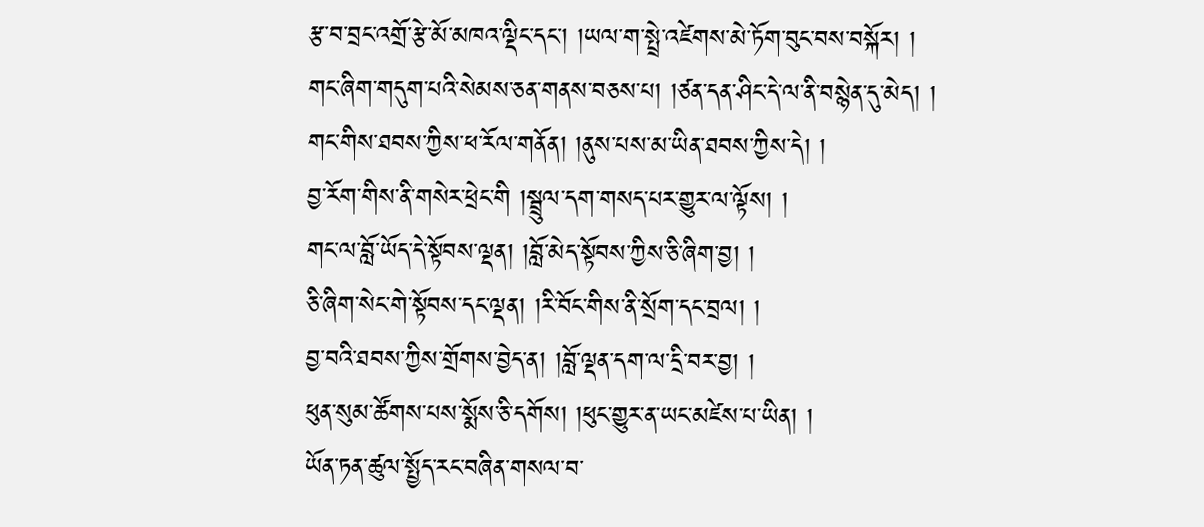རྩ་བ་བྲང་འགྲོ་རྩེ་མོ་མཁའ་ལྡིང་དང་། །ཡལ་ག་སྤྲེ་འཛེགས་མེ་ཏོག་བུང་བས་བསྐོར། །
གང་ཞིག་གདུག་པའི་སེམས་ཅན་གནས་བཅས་པ། །ཙན་དན་ཤིང་དེ་ལ་ནི་བསྙེན་དུ་མེད། །
གང་གིས་ཐབས་ཀྱིས་ཕ་རོལ་གནོན། །ནུས་པས་མ་ཡིན་ཐབས་ཀྱིས་དེ། །
བྱ་རོག་གིས་ནི་གསེར་ཕྲེང་གི །སྦྲུལ་དག་གསད་པར་གྱུར་ལ་ལྟོས། །
གང་ལ་བློ་ཡོད་དེ་སྟོབས་ལྡན། །བློ་མེད་སྟོབས་ཀྱིས་ཅི་ཞིག་བྱ། །
ཅི་ཞིག་སེང་གེ་སྟོབས་དང་ལྡན། །རི་བོང་གིས་ནི་སྲོག་དང་བྲལ། །
བྱ་བའི་ཐབས་ཀྱིས་གྲོགས་བྱེད་ན། །བློ་ལྡན་དག་ལ་དྲི་བར་བྱ། །
ཕུན་སུམ་ཚོགས་པས་སྨོས་ཅི་དགོས། །ཕུང་གྱུར་ན་ཡང་མཛེས་པ་ཡིན། །
ཡོན་ཏན་ཚུལ་སྤྱོད་རང་བཞིན་གསལ་བ་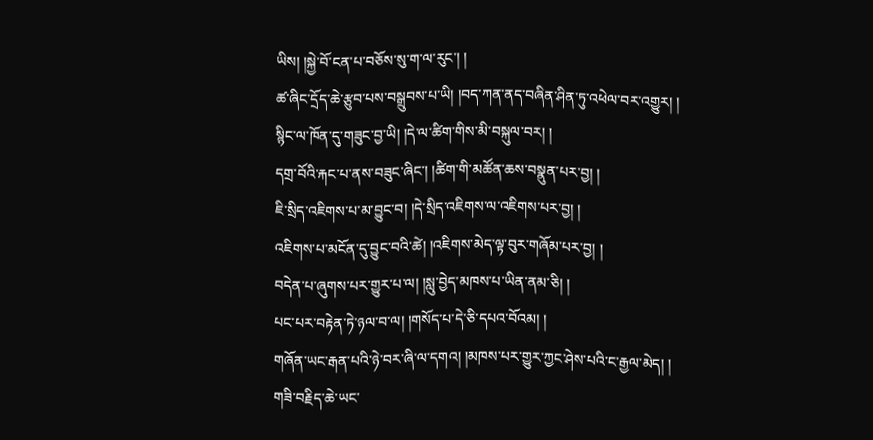ཡིས། །སྐྱེ་བོ་ངན་པ་བཅོས་སུ་ག་ལ་རུང་། །
ཚ་ཞིང་དྲོད་ཆེ་རྩུབ་པས་བསྒྲུབས་པ་ཡི། །བད་ཀན་ནད་བཞིན་ཤིན་ཏུ་འཕེལ་བར་འགྱུར། །
སྙིང་ལ་ཁོན་དུ་གཟུང་བྱ་ཡི། །དེ་ལ་ཚིག་གིས་མི་བསྐུལ་བར། །
དགྲ་བོའི་རྐང་པ་ནས་བཟུང་ཞིང་། །ཚིག་གི་མཚོན་ཆས་བསྣུན་པར་བྱ། །
ཇི་སྲིད་འཇིགས་པ་མ་བྱུང་བ། །དེ་སྲིད་འཇིགས་ལ་འཇིགས་པར་བྱ། །
འཇིགས་པ་མངོན་དུ་བྱུང་བའི་ཚེ། །འཇིགས་མེད་ལྟ་བུར་གཞོམ་པར་བྱ། །
བདེན་པ་ཞུགས་པར་གྱུར་པ་ལ། །སླུ་བྱེད་མཁས་པ་ཡིན་ནམ་ཅི། །
པང་པར་བརྟེན་ཏེ་ཉལ་བ་ལ། །གསོད་པ་དེ་ཅི་དཔའ་བོའམ། །
གཞོན་ཡང་རྒན་པའི་ཉེ་བར་ཞི་ལ་དགའ། །མཁས་པར་གྱུར་ཀྱང་ཤེས་པའི་ང་རྒྱལ་མེད། །
གཟི་བརྗིད་ཆེ་ཡང་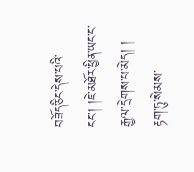བཟོད་ཅིང་དེས་པའི་ངང་། །ཇེ་མཐོར་ཕྱིན་ཡང་ང་རྒྱལ་དྲེགས་པ་མེད། །
རྟག་ཏུ་སེམས་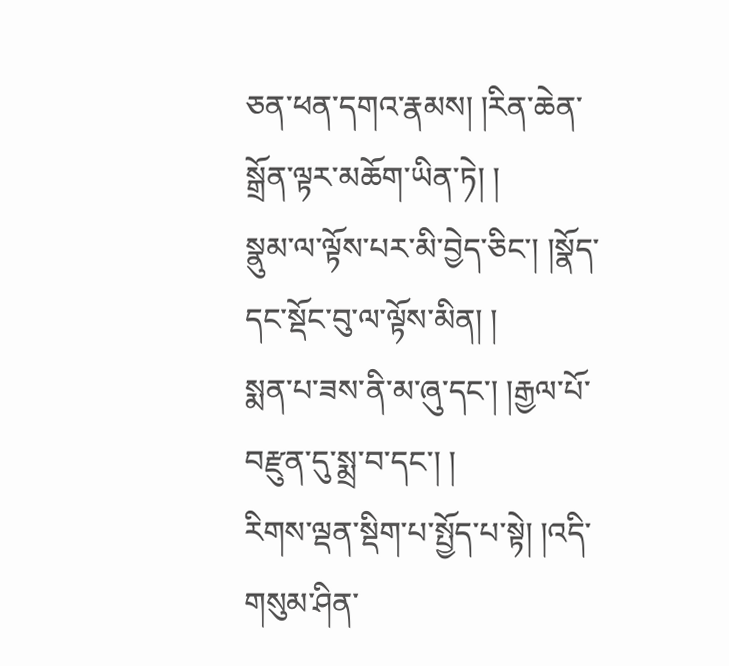ཅན་ཕན་དགའ་རྣམས། །རིན་ཆེན་སྒྲོན་ལྟར་མཆོག་ཡིན་ཏེ། །
སྣུམ་ལ་ལྟོས་པར་མི་བྱེད་ཅིང་། །སྣོད་དང་སྡོང་བུ་ལ་ལྟོས་མིན། །
སྨན་པ་ཟས་ནི་མ་ཞུ་དང་། །རྒྱལ་པོ་བརྫུན་དུ་སྨྲ་བ་དང་། །
རིགས་ལྡན་སྡིག་པ་སྤྱོད་པ་སྟེ། །འདི་གསུམ་ཤིན་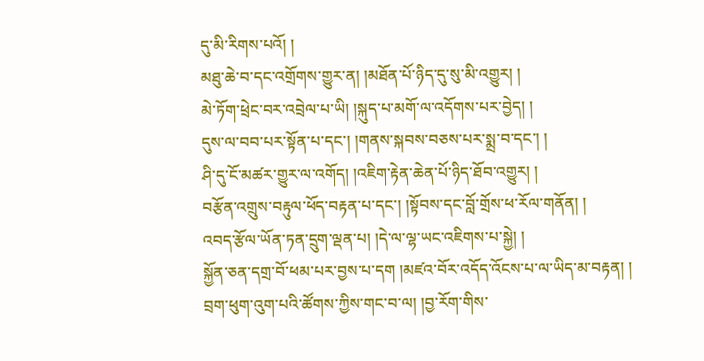དུ་མི་རིགས་པའོ། །
མཐུ་ཆེ་བ་དང་འགྲོགས་གྱུར་ན། །མཐོན་པོ་ཉིད་དུ་སུ་མི་འགྱུར། །
མེ་ཏོག་ཕྲེང་བར་འབྲེལ་པ་ཡི། །སྐུད་པ་མགོ་ལ་འདོགས་པར་བྱེད། །
དུས་ལ་བབ་པར་སྟོན་པ་དང་། །གནས་སྐབས་བཅས་པར་སྨྲ་བ་དང་། །
ཤི་དུ་ངོ་མཚར་གྱུར་ལ་འགོད། །འཇིག་རྟེན་ཆེན་པོ་ཉིད་ཐོབ་འགྱུར། །
བརྩོན་འགྲུས་བརྟུལ་ཕོད་བརྟན་པ་དང་། །སྟོབས་དང་བློ་གྲོས་ཕ་རོལ་གནོན། །
འབད་རྩོལ་ཡོན་ཏན་དྲུག་ལྡན་པ། །དེ་ལ་ལྷ་ཡང་འཇིགས་པ་སྐྱེ། །
སྐྱོན་ཅན་དགྲ་བོ་ཕམ་པར་བྱས་པ་དག །མཛའ་བོར་འདོད་འོངས་པ་ལ་ཡིད་མ་བརྟན། །
བྲག་ཕུག་འུག་པའི་ཚོགས་ཀྱིས་གང་བ་ལ། །བྱ་རོག་གིས་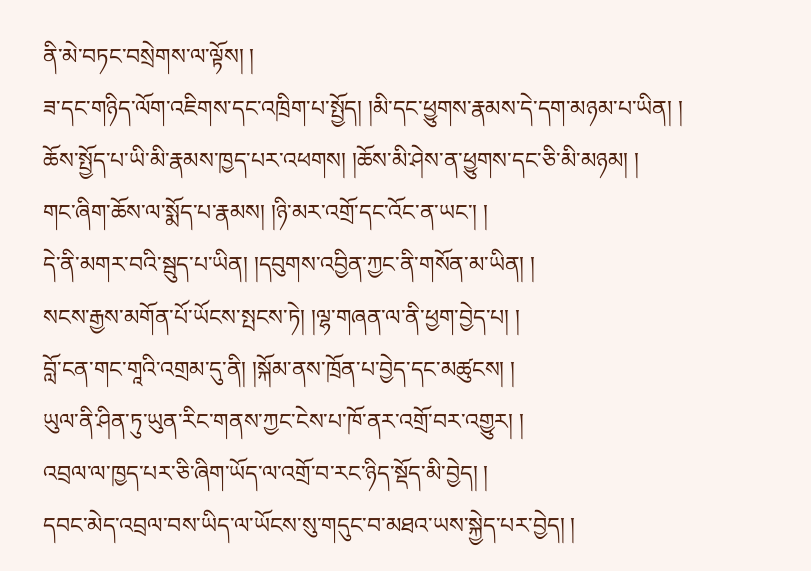ནི་མེ་བཏང་བསྲེགས་ལ་ལྟོས། །
ཟ་དང་གཉིད་ལོག་འཇིགས་དང་འཁྲིག་པ་སྤྱོད། །མི་དང་ཕྱུགས་རྣམས་དེ་དག་མཉམ་པ་ཡིན། །
ཆོས་སྤྱོད་པ་ཡི་མི་རྣམས་ཁྱད་པར་འཕགས། །ཆོས་མི་ཤེས་ན་ཕྱུགས་དང་ཅི་མི་མཉམ། །
གང་ཞིག་ཆོས་ལ་སྨོད་པ་རྣམས། །ཉི་མར་འགྲོ་དང་འོང་ན་ཡང་། །
དེ་ནི་མགར་བའི་སྦུད་པ་ཡིན། །དབུགས་འབྱིན་ཀྱང་ནི་གསོན་མ་ཡིན། །
སངས་རྒྱས་མགོན་པོ་ཡོངས་སྤངས་ཏེ། །ལྷ་གཞན་ལ་ནི་ཕྱག་བྱེད་པ། །
བློ་ངན་གང་གཱའི་འགྲམ་དུ་ནི། །སྐོམ་ནས་ཁྲོན་པ་བྱེད་དང་མཚུངས། །
ཡུལ་ནི་ཤིན་ཏུ་ཡུན་རིང་གནས་ཀྱང་ངེས་པ་ཁོ་ནར་འགྲོ་བར་འགྱུར། །
འབྲལ་ལ་ཁྱད་པར་ཅི་ཞིག་ཡོད་ལ་འགྲོ་བ་རང་ཉིད་སྡོད་མི་བྱེད། །
དབང་མེད་འབྲལ་བས་ཡིད་ལ་ཡོངས་སུ་གདུང་བ་མཐའ་ཡས་སྐྱེད་པར་བྱེད། །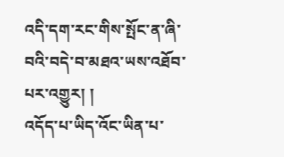འདི་དག་རང་གིས་སྤོང་ན་ཞི་བའི་བདེ་བ་མཐའ་ཡས་འཐོབ་པར་འགྱུར། །
འདོད་པ་ཡིད་འོང་ཡིན་པ་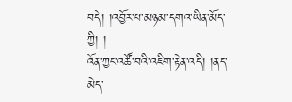བདེ། །འབྱོར་པ་མཉམ་དགའ་ཡིན་མོད་ཀྱི། །
འོན་ཀྱང་འཚོ་བའི་འཇིག་རྟེན་འདི། །ནད་མེད་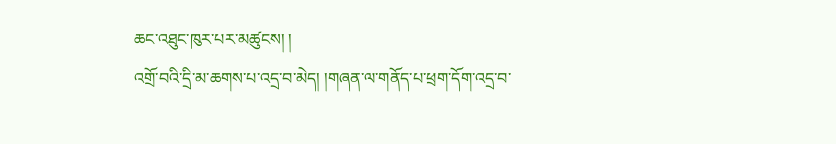ཆང་འཐུང་ཁུར་པར་མཚུངས། །
འགྲོ་བའི་དྲི་མ་ཆགས་པ་འདྲ་བ་མེད། །གཞན་ལ་གནོད་པ་ཕྲག་དོག་འདྲ་བ་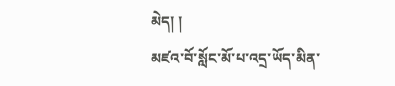མེད། །
མཛའ་བོ་སློང་མོ་པ་འདྲ་ཡོད་མིན་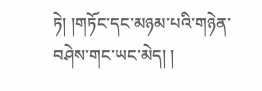ཏེ། །གཏོང་དང་མཉམ་པའི་གཉེན་བཤེས་གང་ཡང་མེད། །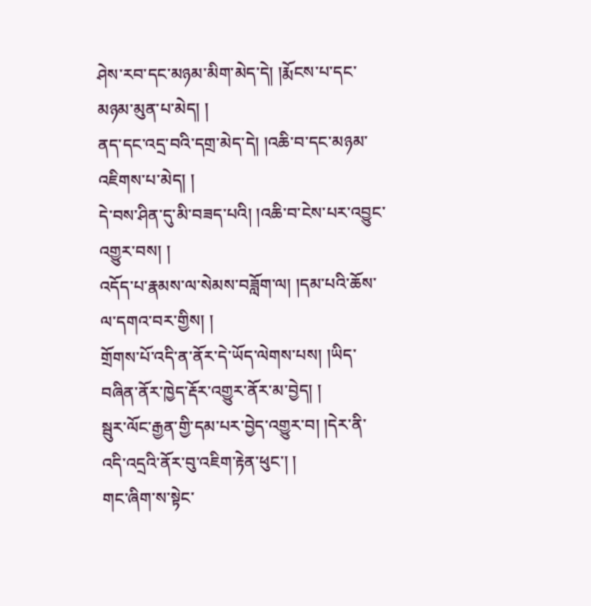ཤེས་རབ་དང་མཉམ་མིག་མེད་དེ། །རྨོངས་པ་དང་མཉམ་མུན་པ་མེད། །
ནད་དང་འདྲ་བའི་དགྲ་མེད་དེ། །འཆི་བ་དང་མཉམ་འཇིགས་པ་མེད། །
དེ་བས་ཤིན་དུ་མི་བཟད་པའི། །འཆི་བ་ངེས་པར་འབྱུང་འགྱུར་བས། །
འདོད་པ་རྣམས་ལ་སེམས་བཟློག་ལ། །དམ་པའི་ཆོས་ལ་དགའ་བར་གྱིས། །
གྲོགས་པོ་འདི་ན་ནོར་དེ་ཡོད་ལེགས་པས། །ཡིད་བཞིན་ནོར་ཁྱེད་རྡོར་འགྱུར་ནོར་མ་བྱེད། །
སྦུར་ལོང་རྒྱན་གྱི་དམ་པར་བྱེད་འགྱུར་བ། །དེར་ནི་འདི་འདྲའི་ནོར་བུ་འཇིག་རྟེན་ཕུང་། །
གང་ཞིག་ས་སྟེང་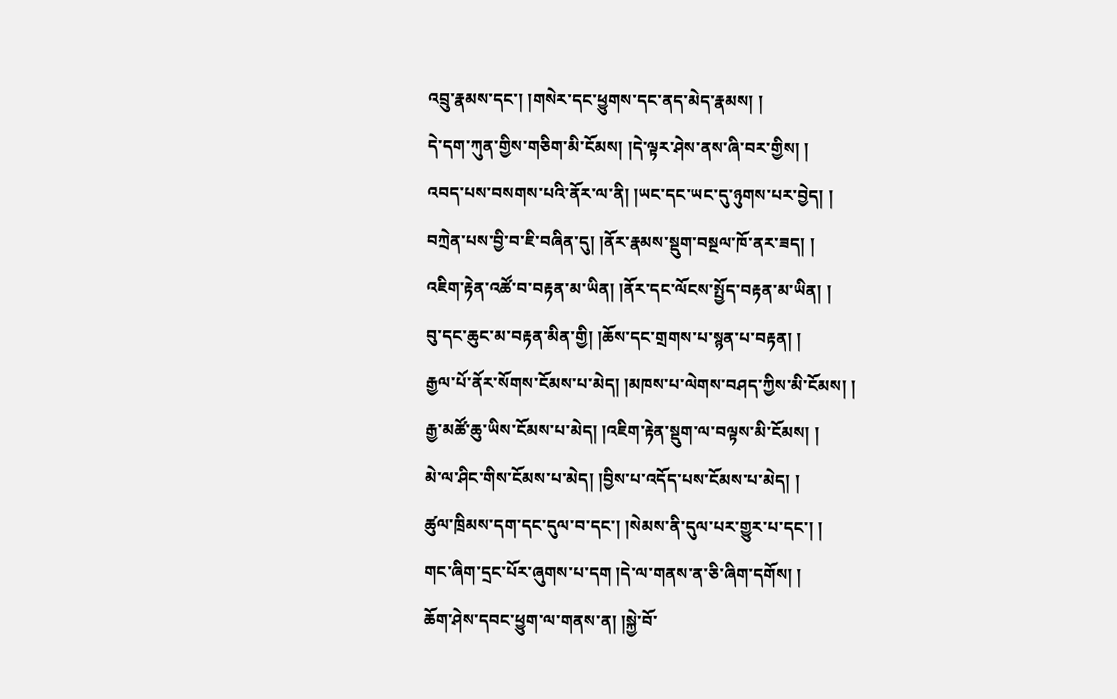འབྲུ་རྣམས་དང་། །གསེར་དང་ཕྱུགས་དང་ནད་མེད་རྣམས། །
དེ་དག་ཀུན་གྱིས་གཅིག་མི་ངོམས། །དེ་ལྟར་ཤེས་ནས་ཞི་བར་གྱིས། །
འབད་པས་བསགས་པའི་ནོར་ལ་ནི། །ཡང་དང་ཡང་དུ་ཉུགས་པར་བྱེད། །
བཀྲེན་པས་བྱི་བ་ཇི་བཞིན་དུ། །ནོར་རྣམས་སྡུག་བསྔལ་ཁོ་ནར་ཟད། །
འཇིག་རྟེན་འཚོ་བ་བརྟན་མ་ཡིན། །ནོར་དང་ལོངས་སྤྱོད་བརྟན་མ་ཡིན། །
བུ་དང་ཆུང་མ་བརྟན་མིན་གྱི། །ཆོས་དང་གྲགས་པ་སྙན་པ་བརྟན། །
རྒྱལ་པོ་ནོར་སོགས་ངོམས་པ་མེད། །མཁས་པ་ལེགས་བཤད་ཀྱིས་མི་ངོམས། །
རྒྱ་མཚོ་ཆུ་ཡིས་ངོམས་པ་མེད། །འཇིག་རྟེན་སྡུག་ལ་བལྟས་མི་ངོམས། །
མེ་ལ་ཤིང་གིས་ངོམས་པ་མེད། །བྱིས་པ་འདོད་པས་ངོམས་པ་མེད། །
ཚུལ་ཁྲིམས་དག་དང་དུལ་བ་དང་། །སེམས་ནི་དུལ་པར་གྱུར་པ་དང་། །
གང་ཞིག་དྲང་པོར་ཞུགས་པ་དག །དེ་ལ་གནས་ན་ཅི་ཞིག་དགོས། །
ཆོག་ཤེས་དབང་ཕྱུག་ལ་གནས་ན། །སྐྱེ་བོ་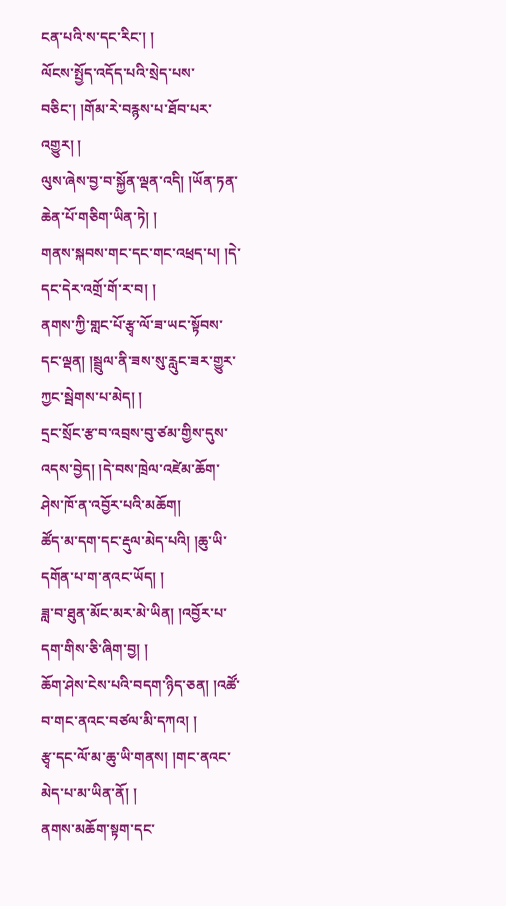ངན་པའི་ས་དང་རིང་། །
ལོངས་སྤྱོད་འདོད་པའི་སྲེད་པས་བཅིང་། །གོམ་རེ་བརྙས་པ་ཐོབ་པར་འགྱུར། །
ལུས་ཞེས་བྱ་བ་སྐྱོན་ལྡན་འདི། །ཡོན་ཏན་ཆེན་པོ་གཅིག་ཡིན་ཏེ། །
གནས་སྐབས་གང་དང་གང་འཕྲད་པ། །དེ་དང་དེར་འགྲོ་གོ་ར་བ། །
ནགས་ཀྱི་གླང་པོ་རྩྭ་ལོ་ཟ་ཡང་སྟོབས་དང་ལྡན། །སྦྲུལ་ནི་ཟས་སུ་རླུང་ཟར་གྱུར་ཀྱང་སྦེགས་པ་མེད། །
དྲང་སྲོང་རྩ་བ་འབྲས་བུ་ཙམ་གྱིས་དུས་འདས་བྱེད། །དེ་བས་ཁྲེལ་འཛེམ་ཆོག་ཤེས་ཁོ་ན་འབྱོར་པའི་མཆོག།
ཚོད་མ་དག་དང་རྡུལ་མེད་པའི། །ཆུ་ཡི་དགོན་པ་ག་ནའང་ཡོད། །
ཟླ་བ་ཐུན་མོང་མར་མེ་ཡིན། །འབྱོར་པ་དག་གིས་ཅི་ཞིག་བྱ། །
ཆོག་ཤེས་ངེས་པའི་བདག་ཉིད་ཅན། །འཚོ་བ་གང་ནའང་བཙལ་མི་དཀའ། །
རྩྭ་དང་ལོ་མ་ཆུ་ཡི་གནས། །གང་ནའང་མེད་པ་མ་ཡིན་ནོ། །
ནགས་མཆོག་སྟག་དང་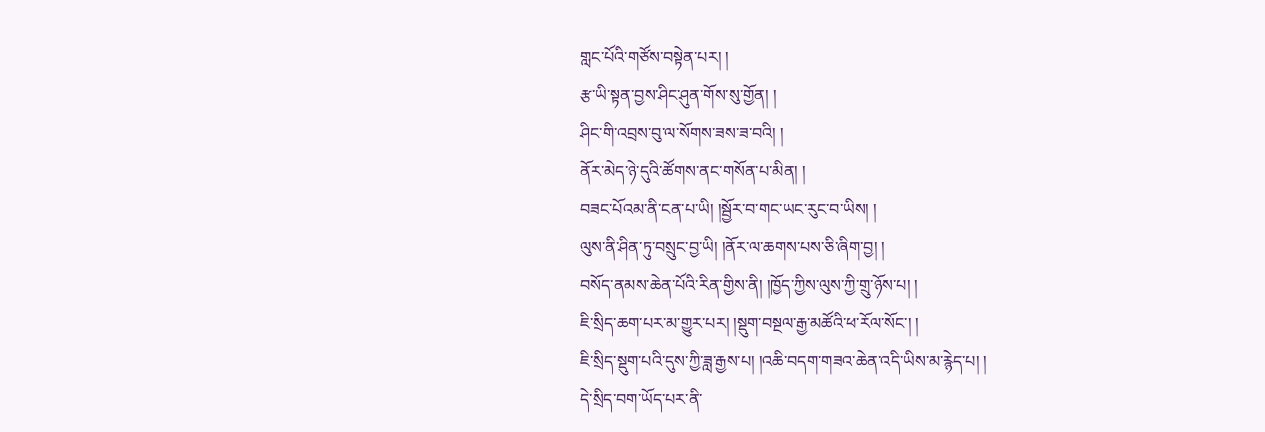གླང་པོའི་གཙོས་བསྟེན་པར། །
རྩ་ཡི་སྟན་བྱས་ཤིང་ཤུན་གོས་སུ་གྱོན། །
ཤིང་གི་འབྲས་བུ་ལ་སོགས་ཟས་ཟ་བའི། །
ནོར་མེད་ཉེ་དུའི་ཚོགས་ནང་གསོན་པ་མིན། །
བཟང་པོའམ་ནི་ངན་པ་ཡི། །སྦྱོར་བ་གང་ཡང་རུང་བ་ཡིས། །
ལུས་ནི་ཤིན་ཏུ་བསྲུང་བྱ་ཡི། །ནོར་ལ་ཆགས་པས་ཅི་ཞིག་བྱ། །
བསོད་ནམས་ཆེན་པོའི་རིན་གྱིས་ནི། །ཁྱོད་ཀྱིས་ལུས་ཀྱི་གྲུ་ཉོས་པ། །
ཇི་སྲིད་ཆག་པར་མ་གྱུར་པར། །སྡུག་བསྔལ་རྒྱ་མཚོའི་ཕ་རོལ་སོང་། །
ཇི་སྲིད་སྡུག་པའི་དུས་ཀྱི་ཟླ་རྒྱས་པ། །འཆི་བདག་གཟའ་ཆེན་འདི་ཡིས་མ་རྙེད་པ། །
དེ་སྲིད་བག་ཡོད་པར་ནི་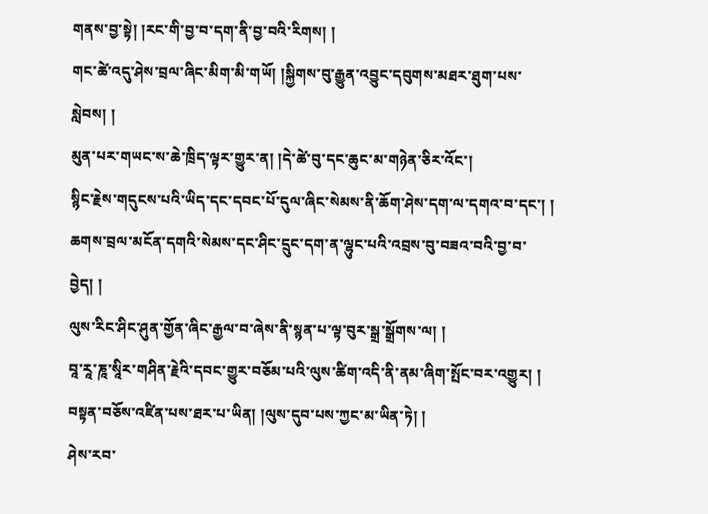གནས་བྱ་སྟེ། །རང་གི་བྱ་བ་དག་ནི་བྱ་བའི་རིགས། །
གང་ཚེ་འདུ་ཤེས་བྲལ་ཞིང་མིག་མི་གཡོ། །སྐྱིགས་བུ་རྒྱུན་འབྱུང་དབུགས་མཐར་ཐུག་པས་སླེབས། །
མུན་པར་གཡང་ས་ཆེ་ཁྲིད་ལྟར་གྱུར་ན། །དེ་ཚེ་བུ་དང་ཆུང་མ་གཉེན་ཅིར་འོང་།
སྙིང་རྗེས་གདུངས་པའི་ཡིད་དང་དབང་པོ་དུལ་ཞིང་སེམས་ནི་ཆོག་ཤེས་དག་ལ་དགའ་བ་དང་། །
ཆགས་བྲལ་མངོན་དགའི་སེམས་དང་ཤིང་དྲུང་དག་ན་ལྷུང་པའི་འབྲས་བུ་བཟའ་བའི་བྱ་བ་བྱེད། །
ལུས་རིང་ཤིང་ཤུན་གྱོན་ཞིང་རྒྱལ་བ་ཞེས་ནི་སྙན་པ་ལྟ་བུར་སྒྲ་སྒྲོགས་ལ། །
བཱ་རཱ་ཎཱ་སཱིར་གཤིན་རྗེའི་དབང་གྱུར་བཅོམ་པའི་ལུས་ཚིག་འདི་ནི་ནམ་ཞིག་སྤོང་བར་འགྱུར། །
བསྟན་བཅོས་འཛིན་པས་ཐར་པ་ཡིན། །ལུས་དུབ་པས་ཀྱང་མ་ཡིན་ཏེ། །
ཤེས་རབ་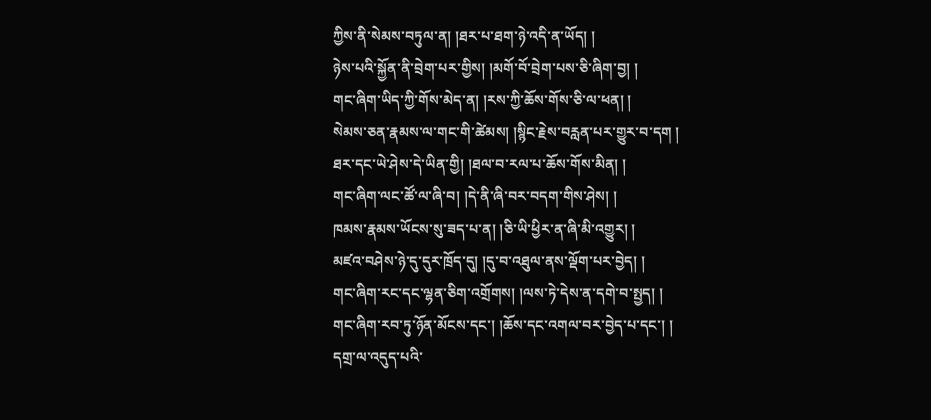ཀྱིས་ནི་སེམས་བཏུལ་ན། །ཐར་པ་ཐག་ཉེ་འདི་ན་ཡོད། །
ཉེས་པའི་སྐྱོན་ནི་བྲེག་པར་གྱིས། །མགོ་བོ་བྲེག་པས་ཅི་ཞིག་བྱ། །
གང་ཞིག་ཡིད་ཀྱི་གོས་མེད་ན། །རས་ཀྱི་ཆོས་གོས་ཅི་ལ་ཕན། །
སེམས་ཅན་རྣམས་ལ་གང་གི་ཚེམས། །སྙིང་རྗེས་བརླན་པར་གྱུར་བ་དག །
ཐར་དང་ཡེ་ཤེས་དེ་ཡིན་གྱི། །ཐལ་བ་རལ་པ་ཆོས་གོས་མིན། །
གང་ཞིག་ལང་ཚོ་ལ་ཞི་བ། །དེ་ནི་ཞི་བར་བདག་གིས་ཤེས། །
ཁམས་རྣམས་ཡོངས་སུ་ཟད་པ་ན། །ཅི་ཡི་ཕྱིར་ན་ཞི་མི་འགྱུར། །
མཛའ་བཤེས་ཉེ་དུ་དུར་ཁྲོད་དུ། །དུ་བ་འཐུལ་ནས་ལྡོག་པར་བྱེད། །
གང་ཞིག་རང་དང་ལྷན་ཅིག་འགྲོགས། །ལས་ཏེ་དེས་ན་དགེ་བ་སྤྱད། །
གང་ཞིག་རབ་ཏུ་ཉོན་མོངས་དང་། །ཆོས་དང་འགལ་བར་བྱེད་པ་དང་། །
དགྲ་ལ་འདུད་པའི་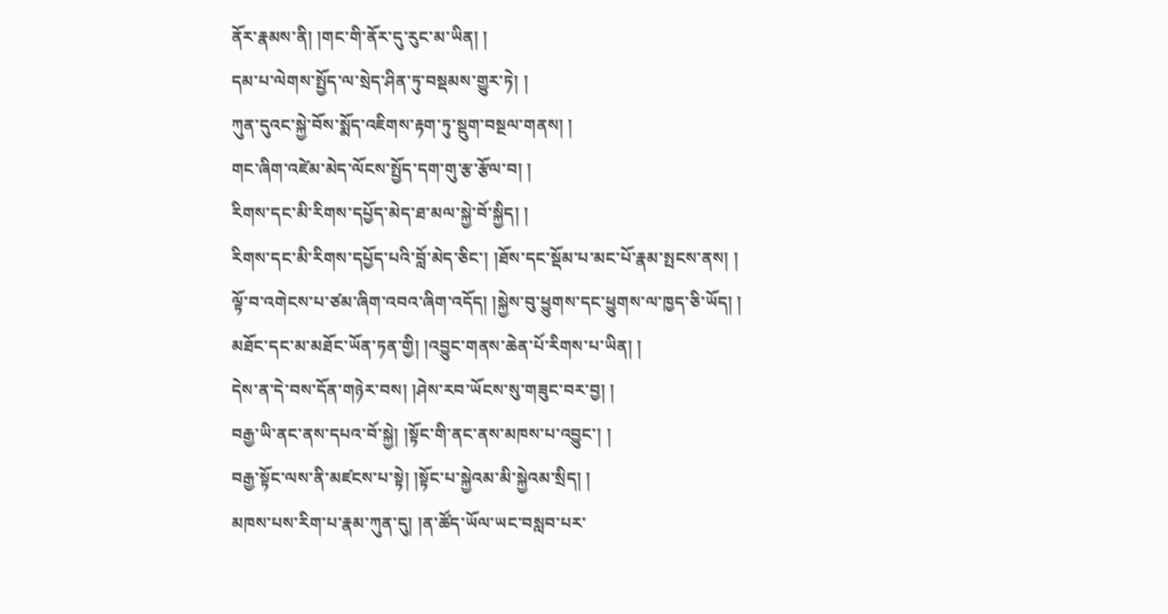ནོར་རྣམས་ནི། །གང་གི་ནོར་དུ་རུང་མ་ཡིན། །
དམ་པ་ལེགས་སྤྱོད་ལ་སྲེད་ཤིན་ཏུ་བསྡམས་གྱུར་ཏེ། །
ཀུན་དུའང་སྐྱེ་བོས་སྨོད་འཇིགས་རྟག་ཏུ་སྡུག་བསྔལ་གནས། །
གང་ཞིག་འཛེམ་མེད་ལོངས་སྤྱོད་དག་གུ་རྩ་རྩོལ་བ། །
རིགས་དང་མི་རིགས་དཔྱོད་མེད་ཐ་མལ་སྐྱེ་བོ་སྐྱིད། །
རིགས་དང་མི་རིགས་དཔྱོད་པའི་བློ་མེད་ཅིང་། །ཐོས་དང་སྡོམ་པ་མང་པོ་རྣམ་སྤངས་ནས། །
ལྟོ་བ་འགེངས་པ་ཙམ་ཞིག་འབའ་ཞིག་འདོད། །སྐྱེས་བུ་ཕྱུགས་དང་ཕྱུགས་ལ་ཁྱད་ཅི་ཡོད། །
མཐོང་དང་མ་མཐོང་ཡོན་ཏན་གྱི། །འབྱུང་གནས་ཆེན་པོ་རིགས་པ་ཡིན། །
དེས་ན་དེ་བས་དོན་གཉེར་བས། །ཤེས་རབ་ཡོངས་སུ་གཟུང་བར་བྱ། །
བརྒྱ་ཡི་ནང་ནས་དཔའ་བོ་སྐྱེ། །སྟོང་གི་ནང་ནས་མཁས་པ་འབྱུང་། །
བརྒྱ་སྟོང་ལས་ནི་མཛངས་པ་སྟེ། །སྟོང་པ་སྐྱེའམ་མི་སྐྱེའམ་སྲིད། །
མཁས་པས་རིག་པ་རྣམ་ཀུན་དུ། །ན་ཚོད་ཡོལ་ཡང་བསླབ་པར་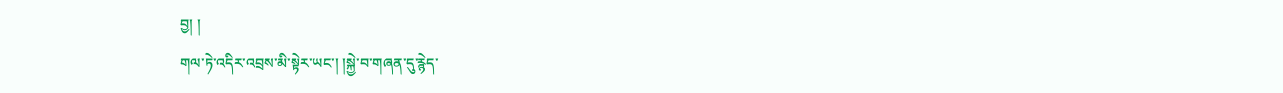བྱ། །
གལ་ཏེ་འདིར་འབྲས་མི་སྟེར་ཡང་། །སྐྱེ་བ་གཞན་དུ་རྙེད་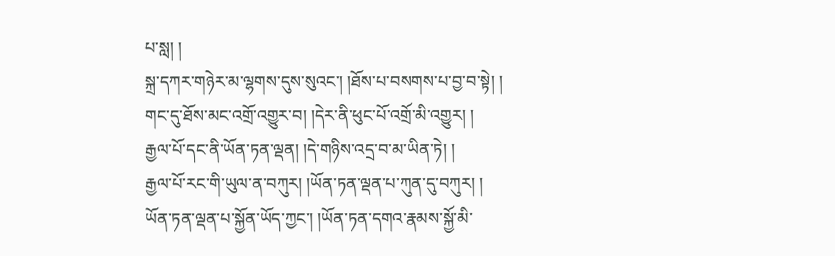པ་སླ། །
སྐྲ་དཀར་གཉེར་མ་ལྷགས་དུས་སུའང་། །ཐོས་པ་བསགས་པ་བྱ་བ་སྟེ། །
གང་དུ་ཐོས་མང་འགྲོ་འགྱུར་བ། །དེར་ནི་ཕུང་པོ་འགྲོ་མི་འགྱུར། །
རྒྱལ་པོ་དང་ནི་ཡོན་ཏན་ལྡན། །དེ་གཉིས་འདྲ་བ་མ་ཡིན་ཏེ། །
རྒྱལ་པོ་རང་གི་ཡུལ་ན་བཀུར། །ཡོན་ཏན་ལྡན་པ་ཀུན་དུ་བཀུར། །
ཡོན་ཏན་ལྡན་པ་སྐྱོན་ཡོད་ཀྱང་། །ཡོན་ཏན་དགའ་རྣམས་སྐྱོ་མི་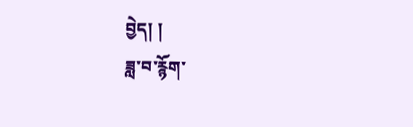བྱེད། །
ཟླ་བ་རྙོག་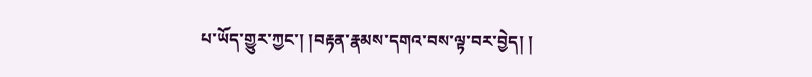པ་ཡོད་གྱུར་ཀྱང་། །བརྟན་རྣམས་དགའ་བས་ལྟ་བར་བྱེད། །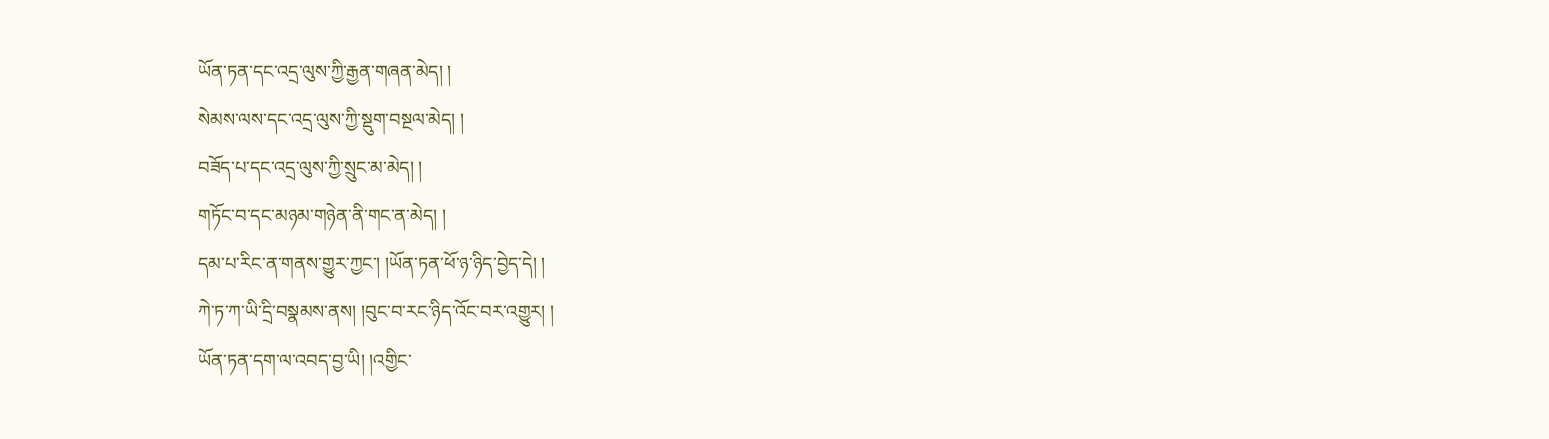ཡོན་ཏན་དང་འདྲ་ལུས་ཀྱི་རྒྱན་གཞན་མེད། །
སེམས་ལས་དང་འདྲ་ལུས་ཀྱི་སྡུག་བསྔལ་མེད། །
བཟོད་པ་དང་འདྲ་ལུས་ཀྱི་སྲུང་མ་མེད། །
གཏོང་བ་དང་མཉམ་གཉེན་ནི་གང་ན་མེད། །
དམ་པ་རིང་ན་གནས་གྱུར་ཀྱང་། །ཡོན་ཏན་ཕོ་ཉ་ཉིད་བྱེད་དེ། །
ཀེ་ཏ་ཀ་ཡི་དྲི་བསྣམས་ནས། །བུང་བ་རང་ཉིད་འོང་བར་འགྱུར། །
ཡོན་ཏན་དག་ལ་འབད་བྱ་ཡི། །འགྱིང་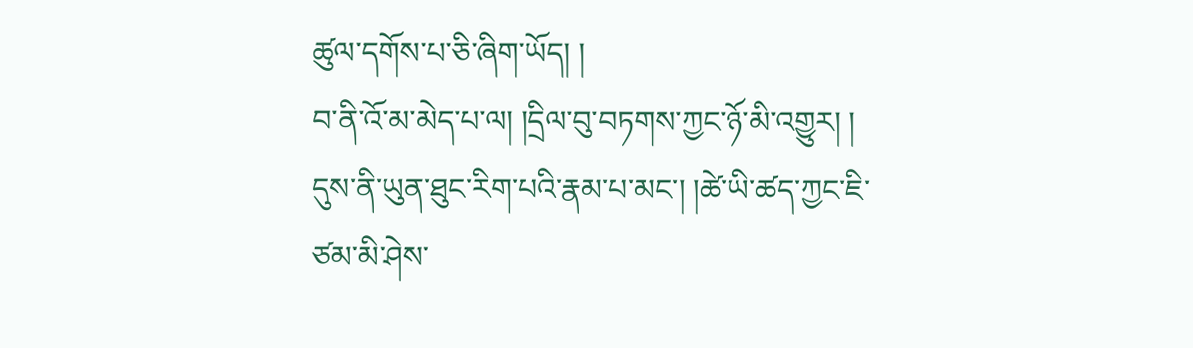ཚུལ་དགོས་པ་ཅི་ཞིག་ཡོད། །
བ་ནི་འོ་མ་མེད་པ་ལ། །དྲིལ་བུ་བཏགས་ཀྱང་ཉོ་མི་འགྱུར། །
དུས་ནི་ཡུན་ཐུང་རིག་པའི་རྣམ་པ་མང་། །ཚེ་ཡི་ཚད་ཀྱང་ཇི་ཙམ་མི་ཤེས་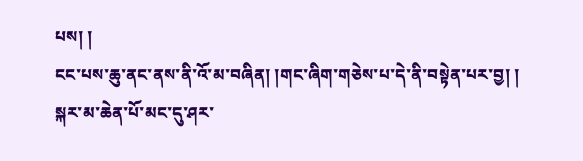པས། །
ངང་པས་ཆུ་ནང་ནས་ནི་འོ་མ་བཞིན། །གང་ཞིག་གཅེས་པ་དེ་ནི་བསྟེན་པར་བྱ། །
སྐར་མ་ཆེན་པོ་མང་དུ་ཤར་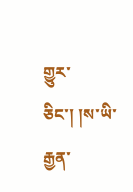གྱུར་ཅིང་། །ས་ཡི་རྒྱན་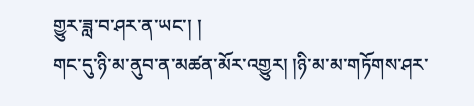གྱུར་ཟླ་བ་ཤར་ན་ཡང་། །
གང་དུ་ཉི་མ་ནུབ་ན་མཚན་མོར་འགྱུར། །ཉི་མ་མ་གཏོགས་ཤར་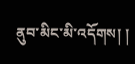ནུབ་མིང་མི་འདོགས། །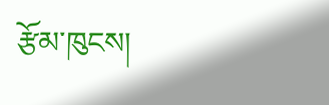རྩོམ་ཁུངས།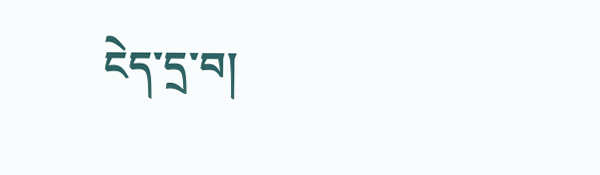ངེད་དྲ་བ།